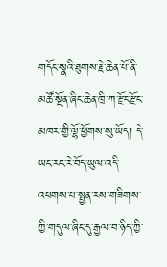གདོང་སྣའི་ཐུགས་རྗེ་ཆེན་པོ་ནི་མཚོ་སྔོན་ཞིང་ཆེན་ཁྲི་ཀ་རྫོང་རྫོང་མཁར་གྱི་ལྷོ་ཕྱོགས་སུ་ཡོད། དེ་ཡང་རང་རེ་བོད་ཡུལ་འདི་འཕགས་པ་སྤྱན་རས་གཟིགས་ཀྱི་གདུལ་ཞིང་དུ་རྒྱལ་བ་ཉིད་ཀྱི་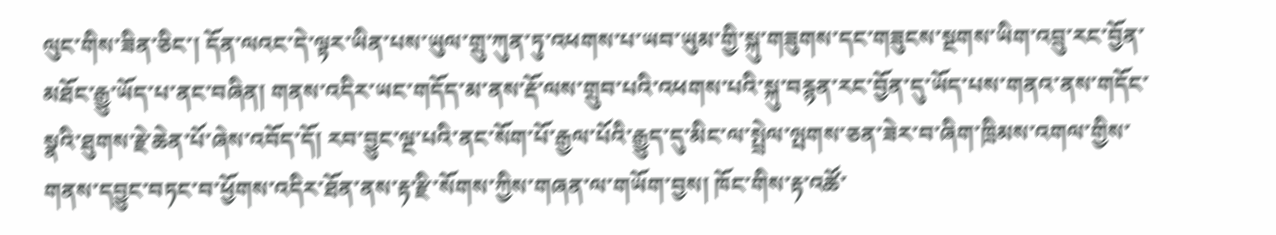ལུང་གིས་ཟིན་ཅིང་། དོན་ལའང་དེ་ལྟར་ཡིན་པས་ཡུལ་གྲུ་ཀུན་ཏུ་འཕགས་པ་ཡབ་ཡུམ་གྱི་སྐུ་གཟུགས་དང་གཟུངས་སྔགས་ཡིག་འབྲུ་རང་བྱོན་མཐོང་རྒྱུ་ཡོད་པ་ནང་བཞིན། གནས་འདིར་ཡང་གདོད་མ་ནས་རྡོ་ལས་གྲུབ་པའི་འཕགས་པའི་སྐུ་བརྙན་རང་བྱོན་དུ་ཡོད་པས་གནའ་ནས་གདོང་སྣའི་ཐུགས་རྗེ་ཆེན་པོ་ཞེས་འབོད་དོ། རབ་བྱུང་ལྔ་པའི་ནང་སོག་པོ་རྒྱལ་པོའི་རྒྱུད་དུ་མིང་ལ་སྤྲེལ་ལྤགས་ཅན་ཟེར་བ་ཞིག་ཁྲིམས་འགལ་གྱིས་གནས་དབྱུང་བཏང་བ་ཕྱོགས་འདིར་ཐོན་ནས་རྟ་རྫི་སོགས་ཀྱིས་གཞན་ལ་གཡོག་བྱས། ཁོང་གིས་རྟ་འཚོ་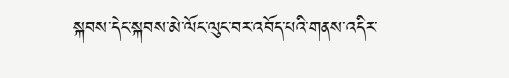སྐབས་དེང་སྐབས་མེ་ལོང་ལུང་བར་འབོད་པའི་གནས་འདིར་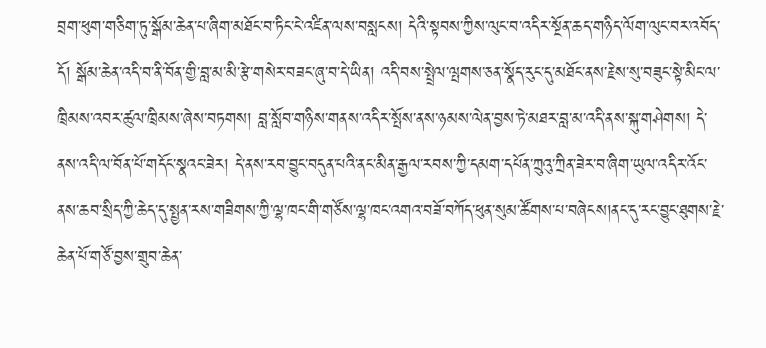བྲག་ཕུག་གཅིག་ཏུ་སྒོམ་ཆེན་པ་ཞིག་མཐོང་བ་ཏིང་ངེ་འཛིན་ལས་བསླངས། དེའི་སྟབས་ཀྱིས་ལུང་བ་འདིར་སྔོན་ཆད་གཉིད་ལོག་ལུང་བར་འབོད་དོ། སྒོམ་ཆེན་འདི་བ་ནི་བོན་གྱི་བླ་མ་མི་རྩེ་གསེར་བཟང་ཞུ་བ་དེ་ཡིན། འདི་བས་སྤྲེལ་ལྤགས་ཅན་སྣོད་རུང་དུ་མཐོང་ནས་རྗེས་སུ་བཟུང་སྟེ་མིང་ལ་ཁྲིམས་འབར་ཚུལ་ཁྲིམས་ཞེས་བཏགས། བླ་སློབ་གཉིས་གནས་འདིར་སྤོས་ནས་ཉམས་ལེན་བྱས་ཏེ་མཐར་བླ་མ་འདི་ནས་སྐུ་གཤེགས། དེ་ནས་འདི་ལ་བོན་པོ་གདོང་སྣའང་ཟེར། དེ་ནས་རབ་བྱུང་བདུན་པའི་ནང་མིན་རྒྱལ་རབས་ཀྱི་དམག་དཔོན་ཀྲུའུ་ཀྲིན་ཟེར་བ་ཞིག་ཡུལ་འདིར་འོང་ནས་ཆབ་སྲིད་ཀྱི་ཆེད་དུ་སྤྱན་རས་གཟིགས་ཀྱི་ལྷ་ཁང་གི་གཙོས་ལྷ་ཁང་འགའ་བཟོ་བཀོད་ཕུན་སུམ་ཚོགས་པ་བཞེངས།ནང་དུ་རང་བྱུང་ཐུགས་རྗེ་ཆེན་པོ་གཙོ་བྱས་གྲུབ་ཆེན་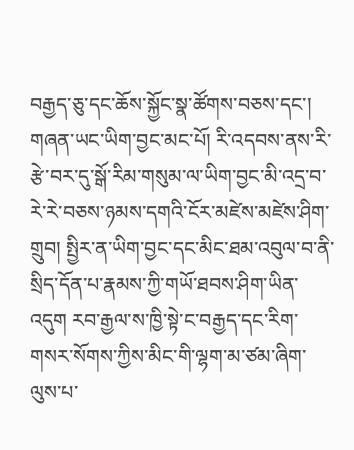བརྒྱད་ཅུ་དང་ཆོས་སྐྱོང་སྣ་ཚོགས་བཅས་དང་། གཞན་ཡང་ཡིག་བྱང་མང་པོ། རི་འདབས་ནས་རི་རྩེ་བར་དུ་སྒོ་རིམ་གསུམ་ལ་ཡིག་བྱང་མི་འདྲ་བ་རེ་རེ་བཅས་ཉམས་དགའི་ངོར་མཛེས་མཛེས་ཤིག་གྲུབ། སྤྱིར་ན་ཡིག་བྱང་དང་མིང་ཐམ་འབུལ་བ་ནི་སྲིད་དོན་པ་རྣམས་ཀྱི་གཡོ་ཐབས་ཤིག་ཡིན་འདུག རབ་རྒྱལ་ས་ཁྱི་སྟེ་ང་བརྒྱད་དང་རིག་གསར་སོགས་ཀྱིས་མིང་གི་ལྷག་མ་ཙམ་ཞིག་ལུས་པ་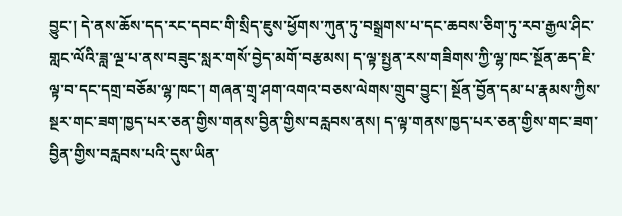བྱུང་། དེ་ནས་ཆོས་དད་རང་དབང་གི་སྲིད་ཇུས་ཕྱོགས་ཀུན་ཏུ་བསྒྲགས་པ་དང་ཆབས་ཅིག་ཏུ་རབ་རྒྱལ་ཤིང་གླང་ལོའི་ཟླ་ལྔ་པ་ནས་བཟུང་སླར་གསོ་བྱེད་མགོ་བརྩམས། ད་ལྟ་སྤྱན་རས་གཟིགས་ཀྱི་ལྷ་ཁང་སྔོན་ཆད་ཇི་ལྟ་བ་དང་དགྲ་བཅོམ་ལྷ་ཁང་། གཞན་གྲྭ་ཤག་འགའ་བཅས་ལེགས་གྲུབ་བྱུང་། སྔོན་བྱོན་དམ་པ་རྣམས་ཀྱིས་སྔར་གང་ཟག་ཁྱད་པར་ཅན་གྱིས་གནས་བྱིན་གྱིས་བརླབས་ནས། ད་ལྟ་གནས་ཁྱད་པར་ཅན་གྱིས་གང་ཟག་བྱིན་གྱིས་བརླབས་པའི་དུས་ཡིན་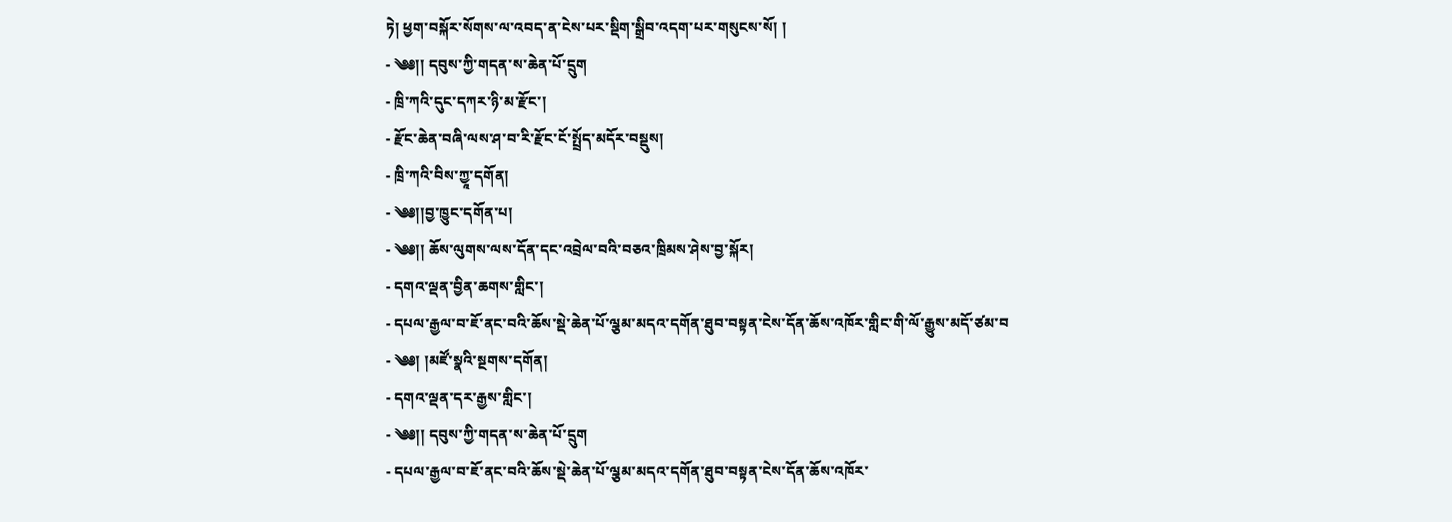ཏེ། ཕྱག་བསྐོར་སོགས་ལ་འབད་ན་ངེས་པར་སྡིག་སྒྲིབ་འདག་པར་གསུངས་སོ། །
- ༄༅།། དབུས་ཀྱི་གདན་ས་ཆེན་པོ་དྲུག
- ཁྲི་ཀའི་དུང་དཀར་ཉི་མ་རྫོང་།
- རྫོང་ཆེན་བཞི་ལས་ཤ་བ་རི་རྫོང་ངོ་སྤྲོད་མདོར་བསྡུས།
- ཁྲི་ཀའི་བིས་ཀྱཱ་དགོན།
- ༄༅།།བྱ་ཁྱུང་དགོན་པ།
- ༄༅།། ཆོས་ལུགས་ལས་དོན་དང་འབྲེལ་བའི་བཅའ་ཁྲིམས་ཤེས་བྱ་སྐོར།
- དགའ་ལྡན་བྱིན་ཆགས་གླིང་།
- དཔལ་རྒྱལ་བ་ཇོ་ནང་བའི་ཆོས་སྡེ་ཆེན་པོ་ལྕམ་མདའ་དགོན་ཐུབ་བསྟན་ངེས་དོན་ཆོས་འཁོར་གླིང་གི་ལོ་རྒྱུས་མདོ་ཙམ་བ
- ༄༅། །མཛོ་སྣའི་སྔགས་དགོན།
- དགའ་ལྡན་དར་རྒྱས་གླིང་།
- ༄༅།། དབུས་ཀྱི་གདན་ས་ཆེན་པོ་དྲུག
- དཔལ་རྒྱལ་བ་ཇོ་ནང་བའི་ཆོས་སྡེ་ཆེན་པོ་ལྕམ་མདའ་དགོན་ཐུབ་བསྟན་ངེས་དོན་ཆོས་འཁོར་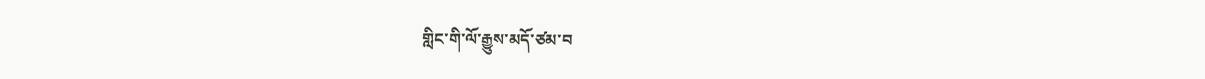གླིང་གི་ལོ་རྒྱུས་མདོ་ཙམ་བ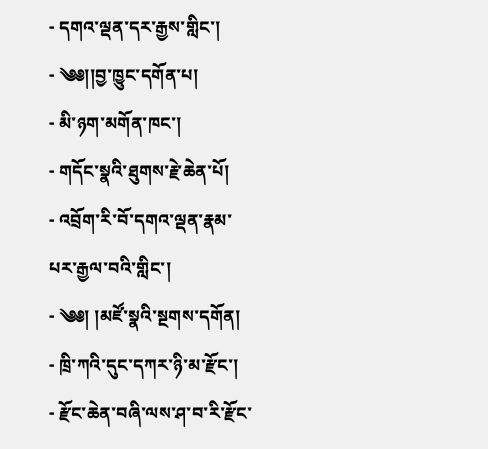- དགའ་ལྡན་དར་རྒྱས་གླིང་།
- ༄༅།།བྱ་ཁྱུང་དགོན་པ།
- མི་ཉག་མགོན་ཁང་།
- གདོང་སྣའི་ཐུགས་རྗེ་ཆེན་པོ།
- འབྲོག་རི་བོ་དགའ་ལྡན་རྣམ་པར་རྒྱལ་བའི་གླིང་།
- ༄༅། །མཛོ་སྣའི་སྔགས་དགོན།
- ཁྲི་ཀའི་དུང་དཀར་ཉི་མ་རྫོང་།
- རྫོང་ཆེན་བཞི་ལས་ཤ་བ་རི་རྫོང་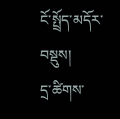ངོ་སྤྲོད་མདོར་བསྡུས།
དྲ་ཚིགས་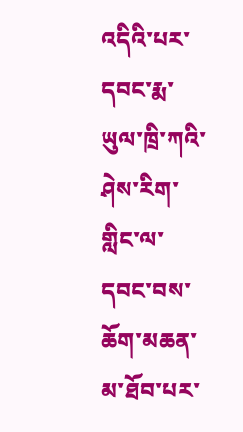འདིའི་པར་དབང་རྨ་ཡུལ་ཁྲི་ཀའི་ཤེས་རིག་གླིང་ལ་དབང་བས་ཆོག་མཆན་མ་ཐོབ་པར་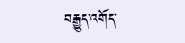བརྒྱུད་འགོད་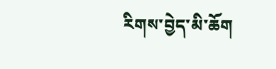རིགས་བྱེད་མི་ཆོག